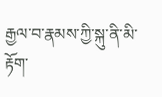རྒྱལ་བ་རྣམས་ཀྱི་སྐུ་ནི་མི་རྟོག་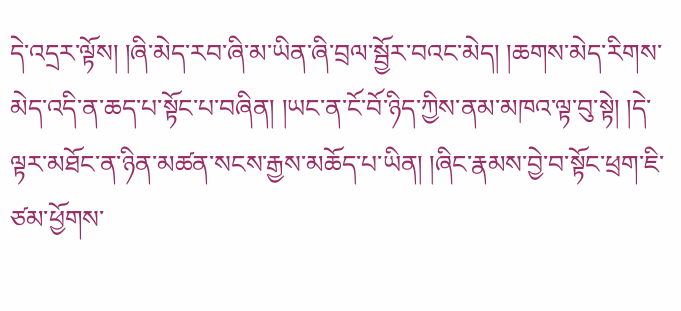དེ་འདྲར་ལྟོས། །ཞི་མེད་རབ་ཞི་མ་ཡིན་ཞི་བྲལ་སྦྱོར་བའང་མེད། །ཆགས་མེད་རིགས་མེད་འདི་ན་ཆད་པ་སྟོང་པ་བཞིན། །ཡང་ན་ངོ་བོ་ཉིད་ཀྱིས་ནམ་མཁའ་ལྟ་བུ་སྟེ། །དེ་ལྟར་མཐོང་ན་ཉིན་མཚན་སངས་རྒྱས་མཆོད་པ་ཡིན། །ཞིང་རྣམས་བྱེ་བ་སྟོང་ཕྲག་ཇི་ཙམ་ཕྱོགས་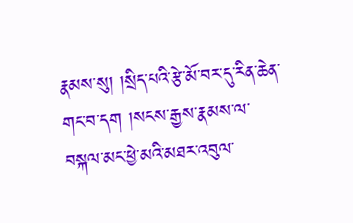རྣམས་སུ། །སྲིད་པའི་རྩེ་མོ་བར་དུ་རིན་ཆེན་གང་བ་དག །སངས་རྒྱས་རྣམས་ལ་བསྐལ་མང་ཕྱེ་མའི་མཐར་འབུལ་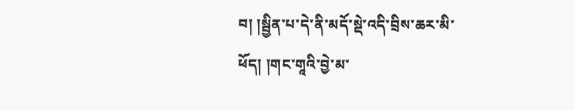བ། །སྦྱིན་པ་དེ་ནི་མདོ་སྡེ་འདི་བྲིས་ཆར་མི་ཕོད། །གང་གཱའི་བྱེ་མ་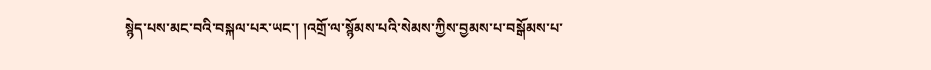སྙེད་པས་མང་བའི་བསྐལ་པར་ཡང་། །འགྲོ་ལ་སྙོམས་པའི་སེམས་ཀྱིས་བྱམས་པ་བསྒོམས་པ་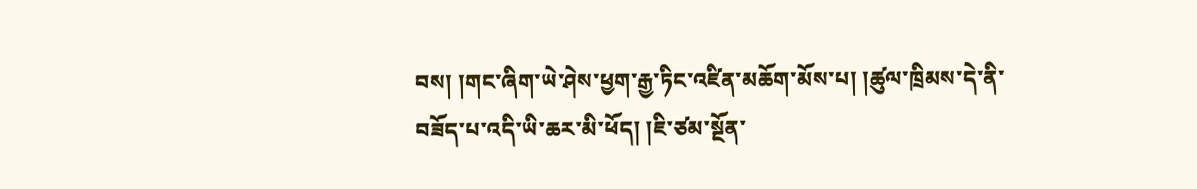བས། །གང་ཞིག་ཡེ་ཤེས་ཕྱག་རྒྱ་ཏིང་འཛིན་མཆོག་མོས་པ། །ཚུལ་ཁྲིམས་དེ་ནི་བཟོད་པ་འདི་ཡི་ཆར་མི་ཕོད། །ཇི་ཙམ་སྔོན་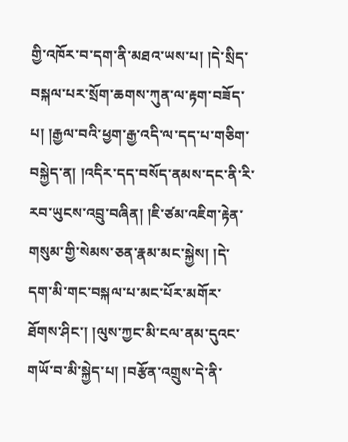གྱི་འཁོར་བ་དག་ནི་མཐའ་ཡས་པ། །དེ་སྲིད་བསྐལ་པར་སྲོག་ཆགས་ཀུན་ལ་རྟག་བཟོད་པ། །རྒྱལ་བའི་ཕྱག་རྒྱ་འདི་ལ་དད་པ་གཅིག་བསྐྱེད་ན། །འདིར་དད་བསོད་ནམས་དང་ནི་རི་རབ་ཡུངས་འབྲུ་བཞིན། །ཇི་ཙམ་འཇིག་རྟེན་གསུམ་གྱི་སེམས་ཅན་རྣམ་མང་སྐྱེས། །དེ་དག་མི་གང་བསྐལ་པ་མང་པོར་མགོར་ཐོགས་ཤིང་། །ལུས་ཀྱང་མི་ངལ་ནམ་དུའང་གཡོ་བ་མི་སྐྱེད་པ། །བརྩོན་འགྲུས་དེ་ནི་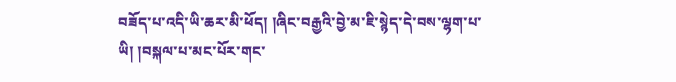བཟོད་པ་འདི་ཡི་ཆར་མི་ཕོད། །ཞིང་བརྒྱའི་བྱེ་མ་ཇི་སྙེད་དེ་བས་ལྷག་པ་ཡི། །བསྐལ་པ་མང་པོར་གང་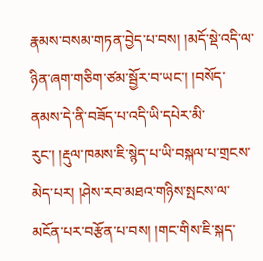རྣམས་བསམ་གཏན་བྱེད་པ་བས། །མདོ་སྡེ་འདི་ལ་ཉིན་ཞག་གཅིག་ཙམ་སྦྱོར་བ་ཡང་། །བསོད་ནམས་དེ་ནི་བཟོད་པ་འདི་ཡི་དཔེར་མི་རུང་། །རྡུལ་ཁམས་ཇི་སྙེད་པ་ཡི་བསྐལ་པ་གྲངས་མེད་པར། །ཤེས་རབ་མཐའ་གཉིས་སྤངས་ལ་མངོན་པར་བརྩོན་པ་བས། །གང་གིས་ཇི་སྐད་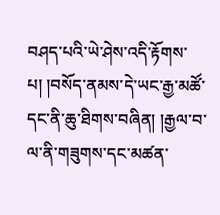བཤད་པའི་ཡེ་ཤེས་འདི་རྟོགས་པ། །བསོད་ནམས་དེ་ཡང་རྒྱ་མཚོ་དང་ནི་ཆུ་ཐིགས་བཞིན། །རྒྱལ་བ་ལ་ནི་གཟུགས་དང་མཚན་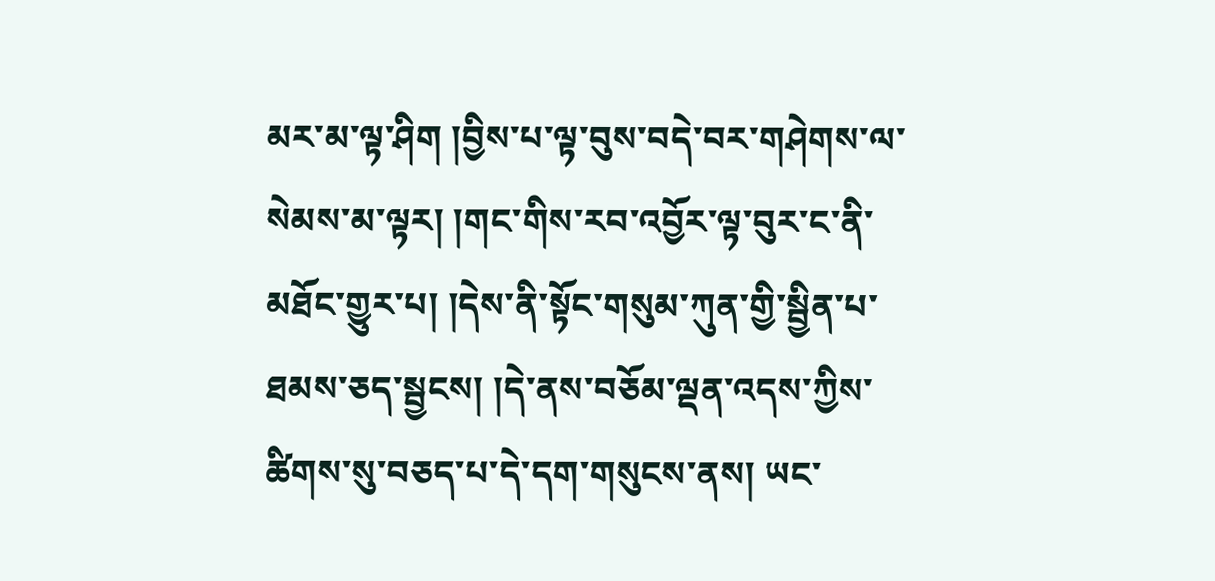མར་མ་ལྟ་ཤིག །བྱིས་པ་ལྟ་བུས་བདེ་བར་གཤེགས་ལ་སེམས་མ་ལྟར། །གང་གིས་རབ་འབྱོར་ལྟ་བུར་ང་ནི་མཐོང་གྱུར་པ། །དེས་ནི་སྟོང་གསུམ་ཀུན་གྱི་སྦྱིན་པ་ཐམས་ཅད་སྦྱངས། །དེ་ནས་བཅོམ་ལྡན་འདས་ཀྱིས་ཚིགས་སུ་བཅད་པ་དེ་དག་གསུངས་ནས། ཡང་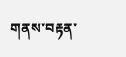གནས་བརྟན་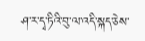ཤ་ར་དྭ་ཏིའི་བུ་ལ་འདི་སྐད་ཅེས་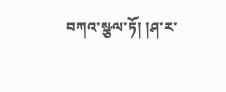བཀའ་སྩལ་ཏོ། །ཤ་ར་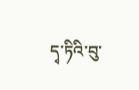དྭ་ཏིའི་བུ་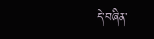དེ་བཞིན་